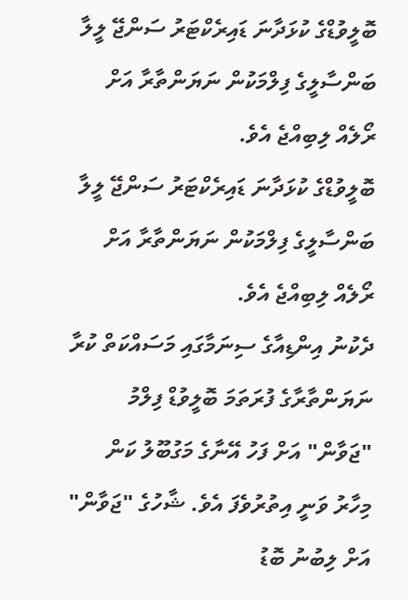ބޮލީވުޑްގެ ކުޅަދާނަ ޑައިރެކްޓަރު ސަންޖޭ ލީލާ ބަންސާލީގެ ފިލްމަކުން ނަޔަންތާރާ އަށް ރޯލެއް ލިބިއްޖެ އެވެ.
ބޮލީވުޑްގެ ކުޅަދާނަ ޑައިރެކްޓަރު ސަންޖޭ ލީލާ ބަންސާލީގެ ފިލްމަކުން ނަޔަންތާރާ އަށް ރޯލެއް ލިބިއްޖެ އެވެ.
ދެކުނު އިންޑިއާގެ ސިނަމާގައި މަސައްކަތް ކުރާ ނަޔަންތާރާގެ ފުރަތަމަ ބޮލީވުޑް ފިލްމު "ޖަވާން" އަށް ފަހު އޭނާގެ މަގުބޫލު ކަން މިހާރު ވަނީ އިތުރުވެފަ އެވެ. ޝާހުގެ "ޖަވާން" އަށް ލިބުނު ބޮޑު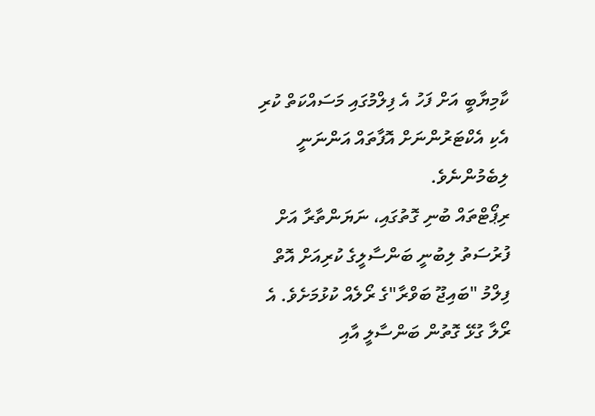ކާމިޔާބީ އަށް ފަހު އެ ފިލްމުގައި މަސައްކަތް ކުރި އެކި އެކްޓަރުންނަށް އޮފާތައް އަންނަނީ ލިބެމުންނެވެ.
ރިޕޯޓްތައް ބުނި ގޮތުގައި، ނަޔަންތާރާ އަށް ފުރުސަތު ލިބުނީ ބަންސާލީގެ ކުރިއަށް އޮތް ފިލްމު "ބައިޖޫ ބަވްރާ"ގެ ރޯލެއް ކުޅުމަށެވެ. އެ ރޯލާ ގުޅޭ ގޮތުން ބަންސާލީ އާއި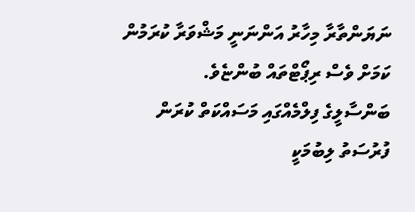ނަޔަންތާރާ މިހާރު އަންނަނީ މަޝްވަރާ ކުރަމުން ކަމަށް ވެސް ރިޕޯޓްތައް ބުންޏެވެ.
ބަންސާލީގެ ފިލްމެއްގައި މަސައްކަތް ކުރަން ފުރުސަތު ލިބުމަކީ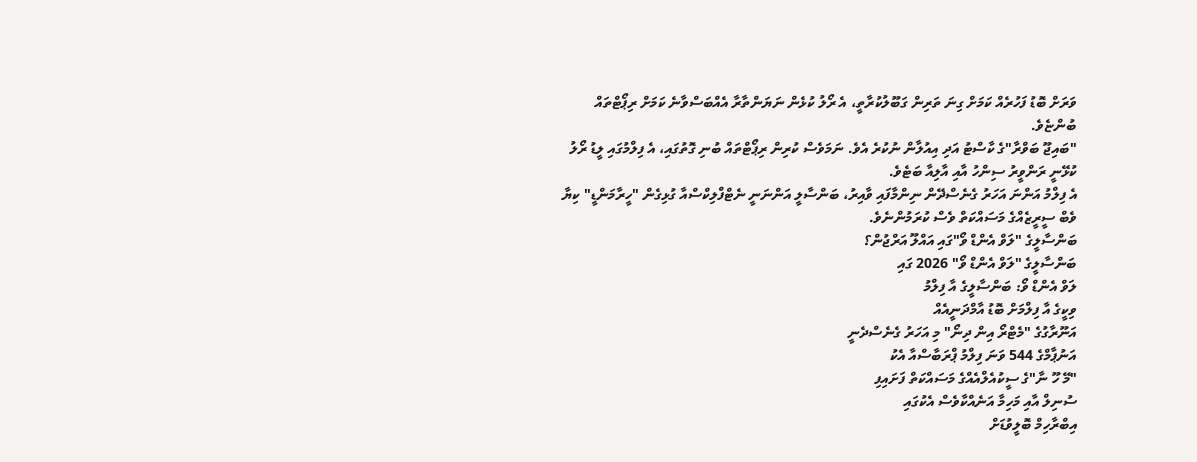ވަރަށް ބޮޑު ފަހުރެއް ކަމަށް ގިނަ ތަރިން ގަބޫލުކުރާތީ، އެ ރޯލު ކުޅެން ނަޔަންތާރާ އެއްބަސްވާނެ ކަމަށް ރިޕޯޓްތައް ބުންޏެވެ.
"ބައިޖޫ ބަވްރާ"ގެ ކާސްޓު އަދި އިއުލާން ނުކުރެ އެވެ. ނަމަވެސް ކުރިން ރިޕޯޓްތައް ބުނި ގޮތުގައި، އެ ފިލްމުގައި ލީޑު ރޯލު ކުޅޭނީ ރަންވީރު ސިންހު އާއި އާލިއާ ބަޓެވެ.
އެ ފިލްމު އަންނަ އަހަރު ގެނެސްދޭން ނިންމާފައި ވާއިރު، ބަންސާލީ އަންނަނީ ނެޓްފްލިކްސްއާ ގުޅިގެން "ހީރާމަންޑީ" ކިޔާ ވެބް ސީރީޒެއްގެ މަސައްކަތް ވެސް ކުރަމުންނެވެ.
ބަންސާލީގެ "ލަވް އެންޑް ވޯ"ގައި އައްލޫ އަރްޖުން؟
ބަންސާލީގެ "ލަވް އެންޑް ވޯ" 2026 ގައި
ލަވް އެންޑް ވޯ: ބަންސާލީގެ އާ ފިލްމު
ވިކީގެ އާ ފިލްމަށް ބޮޑު އާމްދަނީއެއް
އަނޫރާގުގެ "މެޓްރޯ އިން ދިނޯ" މި އަހަރު ގެނެސްދެނީ
އަނުޕާމްގެ 544 ވަނަ ފިލްމު ޕްރަބާސްއާ އެކު
"މޭ ހޫ ނާ"ގެ ސީކުއެލްއެއްގެ މަސައްކަތް ފަށައިފި
ސުނިލް އާއި މަހިމާ އަނެއްކާވެސް އެކުގައި
އިބްރާހިމް ބޮލީވުޑަށް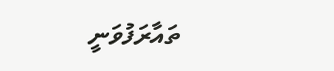ތައާރަފުވަނީ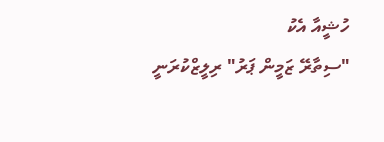ހުޝީއާ އެކު
"ސިތާރޭ ޒަމީން ޕަރު" ރިލީޒްކުރަނީ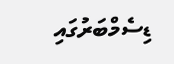ޑިސެމްބަރުގައި